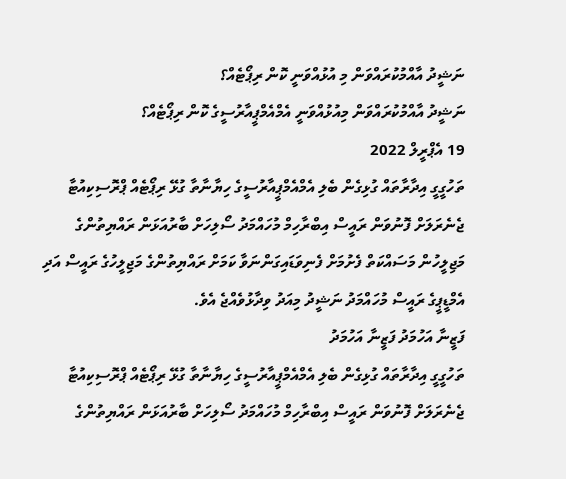ނަޝީދު އާއްމުކުރައްވަން މި އުޅުއްވަނީ ކޮން ރިޕޯޓެއް؟
ނަޝީދު އާއްމުކުރައްވަން މިއުޅުއްވަނީ އެމްއެމްޕީއާރުސީގެ ކޮން ރިޕޯޓެއް؟
19 އެޕްރީލް 2022
ތަހުގީގީ އިދާރާތައް ގުޅިގެން ބެލި އެމްއެމްޕީއާރުސީގެ ހިޔާނާތާ ގުޅޭ ރިޕޯޓެއް ޕްރޮސިކިއުޓާ ޖެނެރަލަށް ފޮނުވަން ރައީސް އިބްރާހިމް މުހައްމަދު ސޯލިހަށް ބާރުއަޅަން ރައްޔިތުންގެ މަޖިލީހުން މަސައްކަތް ފެށުމަށް ފެނިވަޑައިގަންނަވާ ކަމަށް ރައްޔިތުންގެ މަޖިލީހުގެ ރައީސް އަދި އެމްޑީޕީގެ ރައީސް މުހައްމަދު ނަޝީދު މިއަދު ވިދާޅުވެއްޖެ އެވެ.
ފަޒީނާ އަހުމަދު ފަޒީނާ އަހުމަދު
ތަހުގީގީ އިދާރާތައް ގުޅިގެން ބެލި އެމްއެމްޕީއާރުސީގެ ހިޔާނާތާ ގުޅޭ ރިޕޯޓެއް ޕްރޮސިކިއުޓާ ޖެނެރަލަށް ފޮނުވަން ރައީސް އިބްރާހިމް މުހައްމަދު ސޯލިހަށް ބާރުއަޅަން ރައްޔިތުންގެ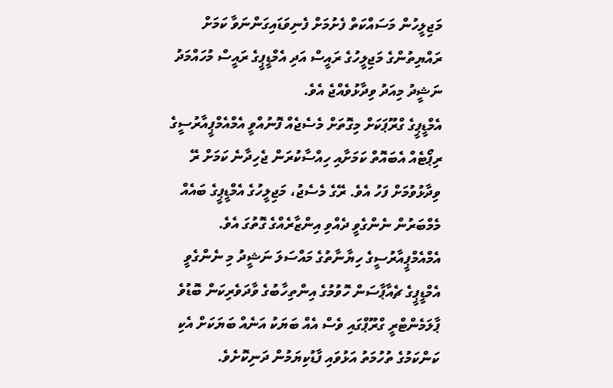މަޖިލީހުން މަސައްކަތް ފެށުމަށް ފެނިވަޑައިގަންނަވާ ކަމަށް ރައްޔިތުންގެ މަޖިލީހުގެ ރައީސް އަދި އެމްޑީޕީގެ ރައީސް މުހައްމަދު ނަޝީދު މިއަދު ވިދާޅުވެއްޖެ އެވެ.
އެމްޑީޕީގެ ގްރޫޕަކަށް މިގޮތަށް މެސެޖެއް ފޮނުއްވީ އެމްއެމްޕީއާރުސީގެ ރިޕޯޓެއް އެބައޮތް ކަމަށާއި ހިއްސާކުރަން ޖެހިދާނެ ކަމަށް ރޭ ވިދާޅުވުމަށް ފަހު އެވެ. ރޭގެ މެސެޖު، މަޖިލީހުގެ އެމްޑީޕީގެ ބައެއް މެމްބަރުން ނެންގެވީ ދެއްވި އިންޒާރެއްގެ ގޮތުގަ އެވެ.
އެމްއެމްޕީއާރުސީގެ ހިޔާނާތުގެ މައްސަލަ ނަޝީދު މި ނެންގެވީ އެމްޑީޕީގެ ޗެއާޕާސަން ހޮވުމުގެ އިންތިހާބުގެ ވާދަވެރިކަން ބޮޑުވެ ޕާލަމެންޓްރީ ގްރޫޕްގައި ވެސް އެއް ބަޔަކު އަނެއް ބަޔަކަށް އެކި ކަންކަމުގެ ތުހުމަތު އަޅުވައި ފާޑުކިޔަމުން ދަނިކޮށެވެ.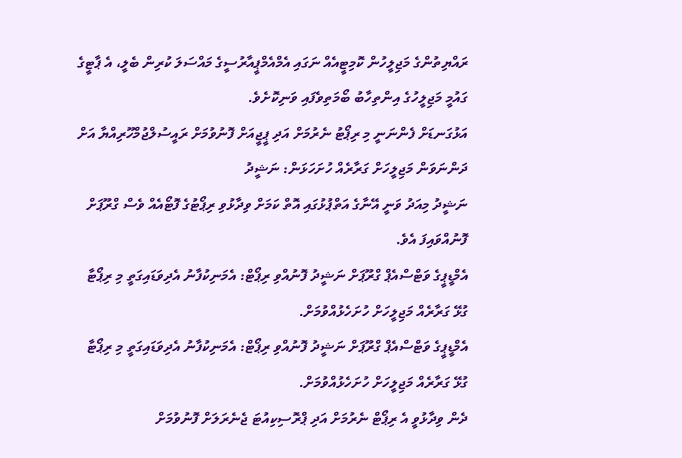ރައްޔިތުންގެ މަޖިލީހުން ކޮމިޓީއެއް ނަގައި އެމްއެމްޕީއާރުސީގެ މައްސަލަ ކުރިން ބެލީ، އެ ޕާޓީގެ ގައުމީ މަޖިލީހުގެ އިންތިހާބު ބޯމަތިވެފައި ވަނިކޮށެވެ.
އަޅުގަނޑަށް ފެންނަނީ މި ރިޕޯޓު ނެރުމަށް އަދި ޕީޖީއަށް ފޮނުވުމަށް ރައީސުލްޖުމްހޫރިއްޔާ އަށް ދަންނަވަން މަޖިލީހަށް ގަރާރެއް ހުށަހަޅަން: ނަޝީދު
ނަޝީދު މިއަދު ވަނީ އޭނާގެ އަތްޕުޅުގައި އޮތް ކަމަށް ވިދާޅުވި ރިޕޯޓުގެ ފޮޓޯއެއް ވެސް ގްރޫޕަށް ފޮނުއްވައިފަ އެވެ.
އެމްޑީޕީގެ ވަޓްސްއެޕް ގްރޫޕަށް ނަޝީދު ފޮނުއްވި ރިޕޯޓް: އެމަނިކުފާނު އެދިވަޑައިގަތީ މި ރިޕޯޓާ ގުޅޭ ގަރާރެއް މަޖިލީހަށް ހުށަހެޅުއްވުމަށް.
އެމްޑީޕީގެ ވަޓްސްއެޕް ގްރޫޕަށް ނަޝީދު ފޮނުއްވި ރިޕޯޓް: އެމަނިކުފާނު އެދިވަޑައިގަތީ މި ރިޕޯޓާ ގުޅޭ ގަރާރެއް މަޖިލީހަށް ހުށަހެޅުއްވުމަށް.
ދެން ވިދާޅުވީ އެ ރިޕޯޓް ނެރުމަށް އަދި ޕްރޮސިކިއުޓަ ޖެނެރަލަށް ފޮނުވުމަށް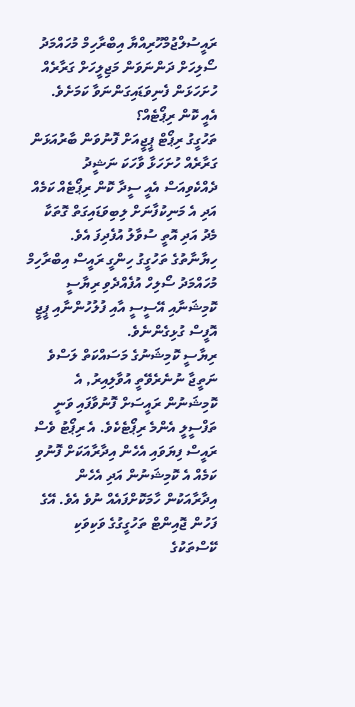ރައީސުލްޖުމްހޫރިއްޔާ އިބްރާހިމް މުހައްމަދު ސޯލިހަށް ދަންނަވަން މަޖިލީހަށް ގަރާރެއް ހުށަހަޅަން ފެނިވަޑައިގަންނަވާ ކަމަށެވެ.
އެއީ ކޮން ރިޕޯޓެއް؟
ތަހުގީގު ރިޕޯޓް ޕީޖީއަށް ފޮނުވަން ބާރުއަޅަން ގަރާރެއް ހުށަހަޅާ ވާހަކަ ނަޝީދު ދެއްކެވިއަސް އެއީ ސީދާ ކޮން ރިޕޯޓެއް ކަމެއް އަދި އެ މަނިކުފާނަށް ލިބިވަޑައިގަތް ގޮތަކާ މެދު އަދި އޮތީ ސުވާލު އުފެދިފަ އެވެ.
ހިޔާނާތުގެ ތަހުގީގު ހިންގީ ރައީސް އިބްރާހިމް މުހައްމަދު ސޯލިހް އުފެއްދެވި ރިޔާސީ ކޮމިޝަނާއި އޭސީސީ އާއި ފުލުހުންނާއި ޕީޖީ އޮފީސް ގުޅިގެންނެވެ.
ރިޔާސީ ކޮމިޝަނުގެ މަސައްކަތް ލަސްވެ ނަތީޖާ ނުނެރެވޭތީ އުވާލިއިރު, އެ ކޮމިޝަނުން ރައީސަށް ފޮނުވާފައި ވަނީ ތަފްސީލީ އެންމެ ރިޕޯޓެކެވެ. އެ ރިޕޯޓު ވެސް ރައީސް ފިޔަވައި އެހެން އިދާރާއަކަށް ފޮނުވި ކަމެއް އެ ކޮމިޝަނުން އަދި އެހެން އިދާރާއަކުން ހާމަކޮށްފައެއް ނުވެ އެވެ. އޭގެ ފަހުން ޖޮއިންޓް ތަހުގީގުގެ ވަކިވަކި ކޭސްތަކުގެ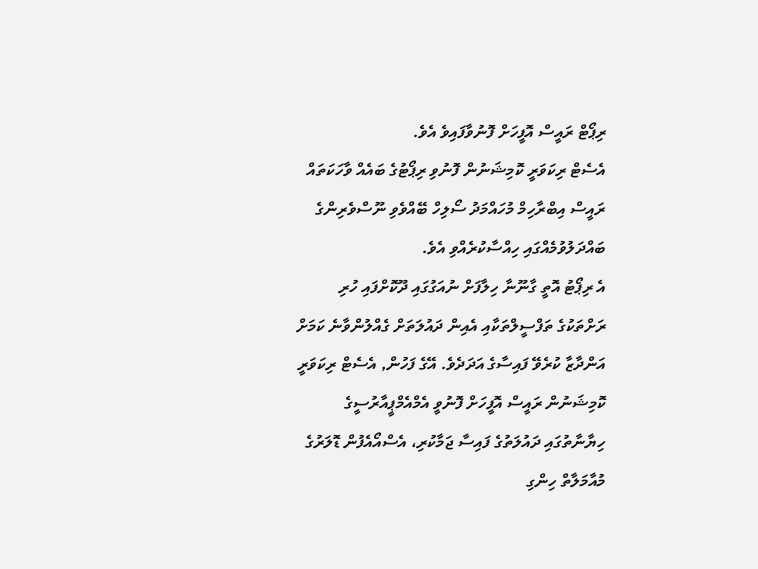ރިޕޯޓް ރައީސް އޮފީހަށް ފޮނުވާފައިވެ އެވެ.
އެސެޓް ރިކަވަރީ ކޮމިޝަނުން ފޮނުވި ރިޕޯޓުގެ ބައެއް ވާހަކަތައް ރައީސް އިބްރާހިމް މުހައްމަދު ސޯލިހް ބޭއްވެވި ނޫސްވެރިންގެ ބައްދަލުވުމެއްގައި ހިއްސާކުރެއްވި އެވެ.
އެ ރިޕޯޓު އޮތީ ގާނޫނާ ހިލާފަށް ނުއަގުގައި ދޫކޮށްފައި ހުރި ރަށްތަކުގެ ތަފްސީލްތަކާއި އެއިން ދައުލަތަށް ގެއްލުންވާނެ ކަމަށް އަންދާޒާ ކުރެވޭ ފައިސާގެ އަދަދެވެ. އޭގެ ފަހުން, އެސެޓް ރިކަވަރީ ކޮމިޝަނުން ރައީސް އޮފީހަށް ފޮނުވީ އެމްއެމްޕީއާރުސީގެ ހިޔާނާތުގައި ދައުލަތުގެ ފައިސާ ޖަމާކުރި، އެސްއޯއެފުން ޑޮލަރުގެ މުއާމަލާތް ހިންގި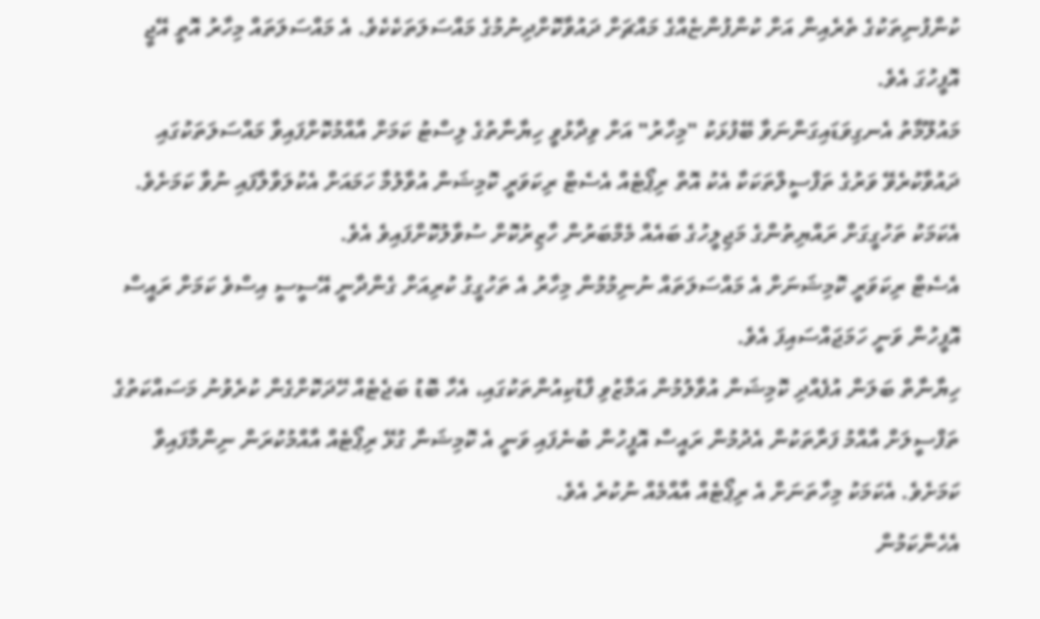ކުންފުނިތަކުގެ ތެރެއިން އަށް ކުންފުންޏެއްގެ މައްޗަށް ދައުވާކޮށްދިނުމުގެ މައްސަލަތަކެކެވެ. އެ މައްސަލަތައް މިހާރު އޮތީ އޭޖީ އޮފީހުގަ އެވެ.
މައުލޫމާތު އެނގިވަޑައިގަންނަވާ ބޭފުޅަކު "މިހާރު" އަށް ވިދާޅުވީ ހިޔާނާތުގެ ލިސްޓު ކަމަށް އާއްމުކޮށްފައިވާ މައްސަލަތަކުގައި ދައުވާކުރެވޭ ވަރުގެ ތަފްސީލްތަކަކާ އެކު އޮތް ރިޕޯޓެއް އެސެޓް ރިކަވަރީ ކޮމިޝަން އުވާލުމާ ހަމައަށް އެކުލަވާލާފައި ނުވާ ކަމަށެވެ. އެކަމަކު ތަހުގީގަށް ރައްޔިތުންގެ މަޖިލީހުގެ ބައެއް މެމްބަރުން ހާޒިރުކޮށް ސުވާލުކޮށްފައިވެ އެވެ.
އެސެޓް ރިކަވަރީ ކޮމިޝަނަށް އެ މައްސަލަތައް ނުނިމުމުން މިހާރު އެ ތަހުގީގު ކުރިއަށް ގެންދާނީ އޭސީސީ އިސްވެ ކަމަށް ރައީސް އޮފީހުން ވަނީ ހަމަޖައްސައިފަ އެވެ.
ހިޔާނާތް ބަލަން އުފެއްދި ކޮމިޝަން އުވާލުމުން އަމާޒުވި ފާޑުކިއުންތަކުގައި، އެހާ ބޮޑު ބަޖެޓެއް ހޭދަކޮށްގެން ކުރެވުނު މަސައްކަތުގެ ތަފްސީލަށް އާއްމު ފަރާތަކުން އެދުމުން ރައީސް އޮފީހުން ބުނެފައި ވަނީ އެ ކޮމިޝަނާ ގުޅޭ ރިޕޯޓެއް އާއްމުކުރަން ނިންމާފައިވާ ކަމަށެވެ. އެކަމަކު މިހާތަނަށް އެ ރިޕޯޓެއް އާއްމެއް ނުކުރެ އެވެ.
އެހެންކަމުން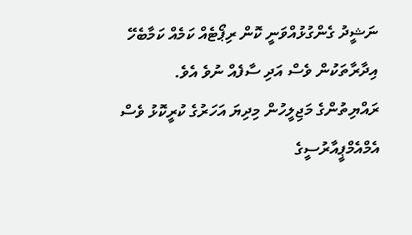ނަޝީދު ގެންގުޅުއްވަނީ ކޮން ރިޕޯޓެއް ކަމެއް ކަމާބެހޭ އިދާރާތަކުން ވެސް އަދި ސާފެއް ނުވެ އެވެ.
ރައްޔިތުންގެ މަޖިލީހުން މިދިޔަ އަހަރުގެ ކުރީކޮޅު ވެސް އެމްއެމްޕީއާރުސީގެ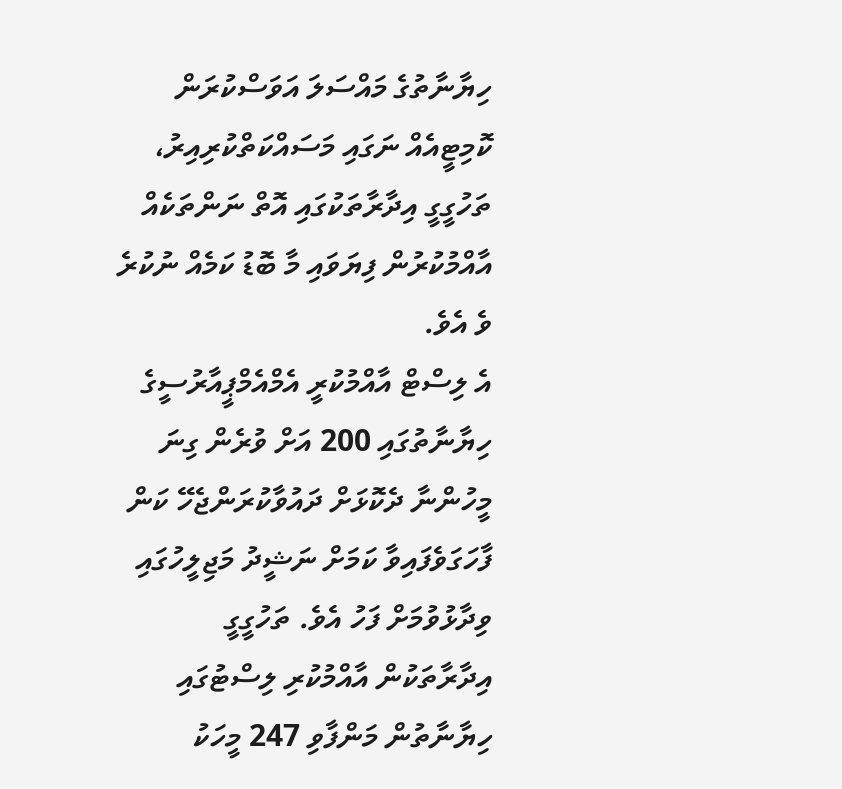ހިޔާނާތުގެ މައްސަލަ އަވަސްކުރަން ކޮމިޓީއެއް ނަގައި މަސައްކަތްކުރިއިރު، ތަހުގީގީ އިދާރާތަކުގައި އޮތް ނަންތަކެއް އާއްމުކުރުން ފިޔަވައި މާ ބޮޑު ކަމެއް ނުކުރެ ވެ އެވެ.
އެ ލިސްޓް އާއްމުކުރީ އެމްއެމްޕީއާރުސީގެ ހިޔާނާތުގައި 200 އަށް ވުރެން ގިނަ މީހުންނާ ދެކޮޅަށް ދައުވާކުރަންޖެހޭ ކަން ފާހަގަވެފައިވާ ކަމަށް ނަޝީދު މަޖިލީހުގައި ވިދާޅުވުމަށް ފަހު އެވެ. ތަހުގީގީ އިދާރާތަކުން އާއްމުކުރި ލިސްޓުގައި ހިޔާނާތުން މަންފާވި 247 މީހަކު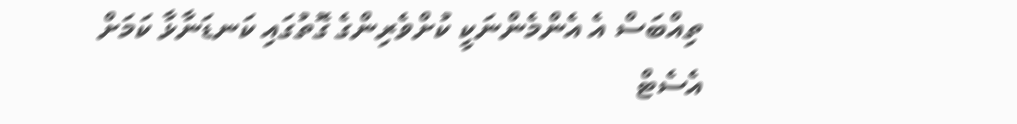ތިއްބަސް އެ އެންމެންނަކީ ކުށްވެރިންގެ ގޮތުގައި ކަނޑަނާޅާ ކަމަށް އެސެޓް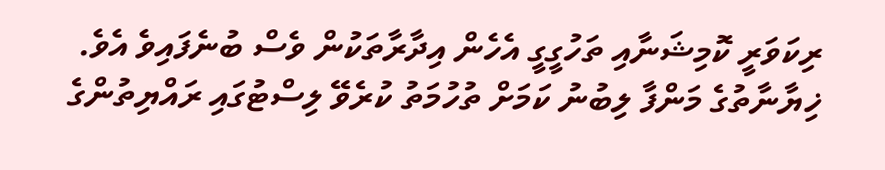ރިކަވަރީ ކޮމިޝަނާއި ތަހުގީގީ އެހެން އިދާރާތަކުން ވެސް ބުނެފައިވެ އެވެ.
ޚިޔާނާތުގެ މަންފާ ލިބުނު ކަމަށް ތުހުމަތު ކުރެވޭ ލިސްޓުގައި ރައްޔިތުންގެ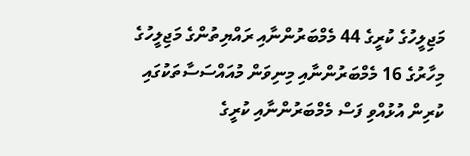މަޖިލީހުގެ ކުރީގެ 44 މެމްބަރުންނާއި ރައްޔިތުންގެ މަޖިލީހުގެ މިހާރުގެ 16 މެމްބަރުންނާއި މިނިވަން މުއައްސަސާތަކުގައި ކުރިން އުޅުއްވި ފަސް މެމްބަރުންނާއި ކުރީގެ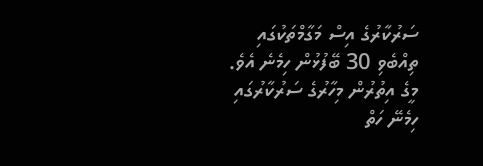ސަރުކާރުގެ އިސް މަގާމްތަކުގައި ތިއްބެވި 30 ބޭފުޅުން ހިމެނެ އެވެ. މީގެ އިތުރުން މިހާރުގެ ސަރުކާރުގައި ހިމެނޭ ހަތް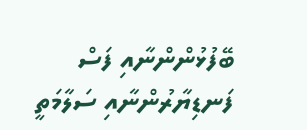ބޭފުޅުންންނާއި ފަސް ފަނޑިޔާރުންނާއި ސަލާމަތީ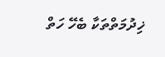ޚިދުމަތްތަކާ ބެހޭ ހަތް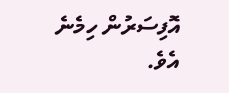އޮފިސަރުން ހިމެނެ އެވެ.